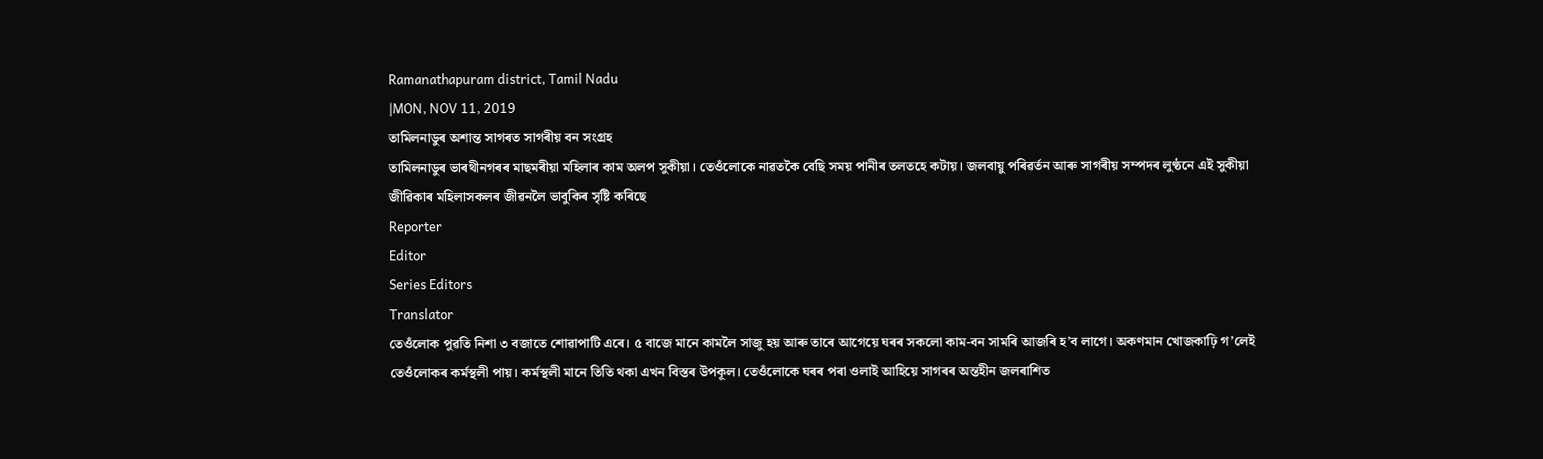Ramanathapuram district, Tamil Nadu
|MON, NOV 11, 2019
তামিলনাডুৰ অশান্ত সাগৰত সাগৰীয় বন সংগ্ৰহ
তামিলনাডুৰ ভাৰথীনগৰৰ মাছমৰীয়া মহিলাৰ কাম অলপ সুকীয়া। তেওঁলোকে নাৱতকৈ বেছি সময় পানীৰ তলতহে কটায়। জলবায়ু পৰিৱৰ্তন আৰু সাগৰীয় সম্পদৰ লুণ্ঠনে এই সুকীয়া জীৱিকাৰ মহিলাসকলৰ জীৱনলৈ ভাবুকিৰ সৃষ্টি কৰিছে
Reporter
Editor
Series Editors
Translator
তেওঁলোক পুৱতি নিশা ৩ বজাতে শোৱাপাটি এৰে। ৫ বাজে মানে কামলৈ সাজু হয় আৰু তাৰে আগেয়ে ঘৰৰ সকলো কাম-বন সামৰি আজৰি হ’ব লাগে। অকণমান খোজকাঢ়ি গ’লেই তেওঁলোকৰ কৰ্মস্থলী পায়। কৰ্মস্থলী মানে তিতি থকা এখন বিস্তৰ উপকূল। তেওঁলোকে ঘৰৰ পৰা ওলাই আহিয়ে সাগৰৰ অন্তহীন জলৰাশিত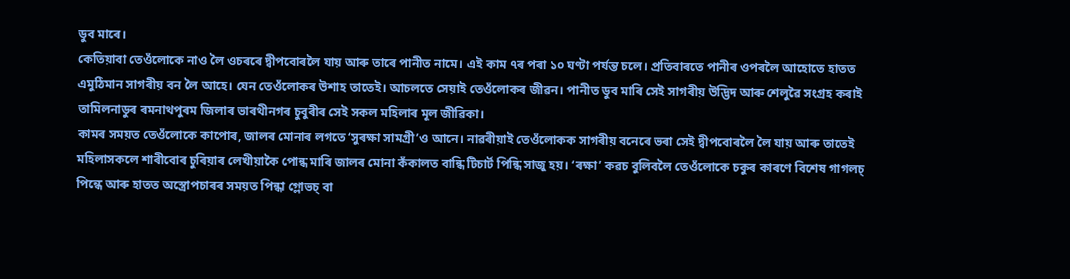ডুব মাৰে।
কেতিয়াবা তেওঁলোকে নাও লৈ ওচৰৰে দ্বীপবোৰলৈ যায় আৰু তাৰে পানীত নামে। এই কাম ৭ৰ পৰা ১০ ঘণ্টা পৰ্যন্ত চলে। প্ৰতিবাৰতে পানীৰ ওপৰলৈ আহোতে হাতত এমুঠিমান সাগৰীয় বন লৈ আহে। যেন তেওঁলোকৰ উশাহ তাতেই। আচলতে সেয়াই তেওঁলোকৰ জীৱন। পানীত ডুব মাৰি সেই সাগৰীয় উদ্ভিদ আৰু শেলুৱৈ সংগ্ৰহ কৰাই তামিলনাডুৰ ৰমনাথপুৰম জিলাৰ ভাৰথীনগৰ চুবুৰীৰ সেই সকল মহিলাৰ মূল জীৱিকা।
কামৰ সময়ত তেওঁলোকে কাপোৰ, জালৰ মোনাৰ লগতে ‘সুৰক্ষা সামগ্ৰী’ও আনে। নাৱৰীয়াই তেওঁলোকক সাগৰীয় বনেৰে ভৰা সেই দ্বীপবোৰলৈ লৈ যায় আৰু তাতেই মহিলাসকলে শাৰীবোৰ চুৰিয়াৰ লেখীয়াকৈ পোন্ধ মাৰি জালৰ মোনা কঁকালত বান্ধি টিচাৰ্ট পিন্ধি সাজু হয়। ‘ৰক্ষা’ কৱচ বুলিবলৈ তেওঁলোকে চকুৰ কাৰণে বিশেষ গাগলচ্ পিন্ধে আৰু হাতত অস্ত্ৰোপচাৰৰ সময়ত পিন্ধা গ্লোভচ্ বা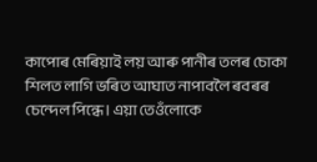কাপোৰ মেৰিয়াই লয় আৰু পানীৰ তলৰ চোকা শিলত লাগি ভৰিত আঘাত নাপাবলৈ ৰবৰৰ চেন্দেল পিন্ধে। এয়া তেওঁলোকে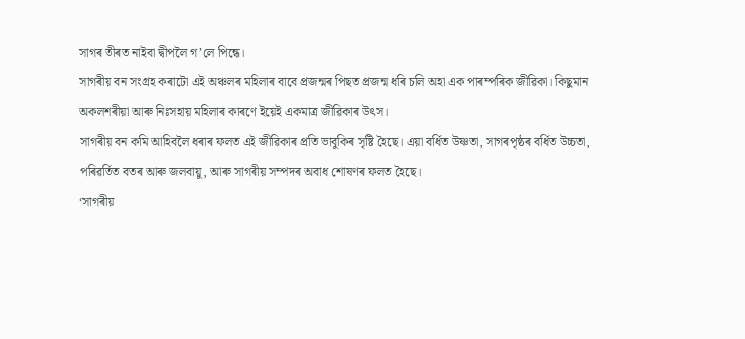সাগৰ তীৰত নাইবা দ্বীপলৈ গ’লে পিন্ধে।
সাগৰীয় বন সংগ্ৰহ কৰাটো এই অঞ্চলৰ মহিলাৰ বাবে প্ৰজন্মৰ পিছত প্ৰজন্ম ধৰি চলি অহা এক পাৰম্পৰিক জীৱিকা। কিছুমান অকলশৰীয়া আৰু নিঃসহায় মহিলাৰ কাৰণে ইয়েই একমাত্ৰ জীৱিকাৰ উৎস।
সাগৰীয় বন কমি আহিবলৈ ধৰাৰ ফলত এই জীৱিকাৰ প্ৰতি ভাবুকিৰ সৃষ্টি হৈছে। এয়া বৰ্ধিত উষ্ণতা, সাগৰপৃষ্ঠৰ বৰ্ধিত উচ্চতা, পৰিৱৰ্তিত বতৰ আৰু জলবায়ু, আৰু সাগৰীয় সম্পদৰ অবাধ শোষণৰ ফলত হৈছে।
‘সাগৰীয়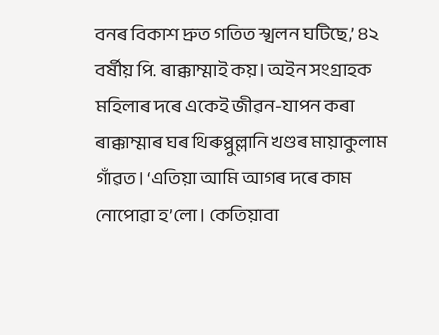বনৰ বিকাশ দ্ৰুত গতিত স্খলন ঘটিছে,’ ৪২ বৰ্ষীয় পি. ৰাক্কাম্মাই কয়। অইন সংগ্ৰাহক মহিলাৰ দৰে একেই জীৱন-যাপন কৰা ৰাক্কাম্মাৰ ঘৰ থিৰুপ্পুল্লানি খণ্ডৰ মায়াকুলাম গাঁৱত। ‘এতিয়া আমি আগৰ দৰে কাম নোপোৱা হ’লো। কেতিয়াবা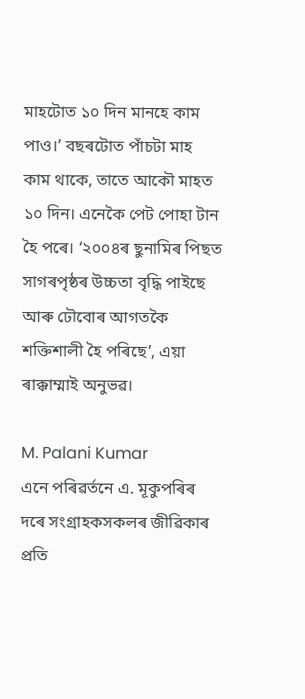মাহটোত ১০ দিন মানহে কাম পাও।’ বছৰটোত পাঁচটা মাহ কাম থাকে, তাতে আকৌ মাহত ১০ দিন। এনেকৈ পেট পোহা টান হৈ পৰে। ‘২০০৪ৰ ছুনামিৰ পিছত সাগৰপৃষ্ঠৰ উচ্চতা বৃদ্ধি পাইছে আৰু ঢৌবোৰ আগতকৈ শক্তিশালী হৈ পৰিছে’, এয়া ৰাক্কাম্মাই অনুভৱ।

M. Palani Kumar
এনে পৰিৱৰ্তনে এ. মূকুপৰিৰ দৰে সংগ্ৰাহকসকলৰ জীৱিকাৰ প্ৰতি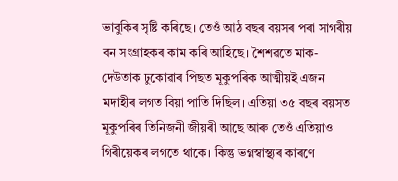ভাবুকিৰ সৃষ্টি কৰিছে। তেওঁ আঠ বছৰ বয়সৰ পৰা সাগৰীয় বন সংগ্ৰাহকৰ কাম কৰি আহিছে। শৈশৱতে মাক-দেউতাক ঢুকোৱাৰ পিছত মূকুপৰিক আত্মীয়ই এজন মদাহীৰ লগত বিয়া পাতি দিছিল। এতিয়া ৩৫ বছৰ বয়সত মূকুপৰিৰ তিনিজনী জীয়ৰী আছে আৰু তেওঁ এতিয়াও গিৰীয়েকৰ লগতে থাকে। কিন্তু ভগ্নস্বাস্থ্যৰ কাৰণে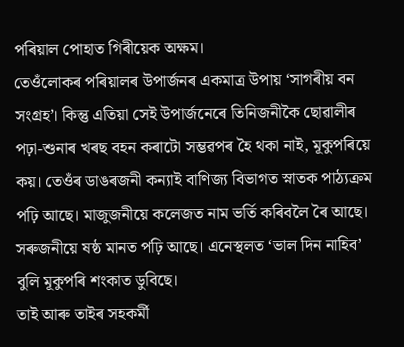পৰিয়াল পোহাত গিৰীয়েক অক্ষম।
তেওঁলোকৰ পৰিয়ালৰ উপাৰ্জনৰ একমাত্ৰ উপায় ‘সাগৰীয় বন সংগ্ৰহ’। কিন্তু এতিয়া সেই উপাৰ্জনেৰে তিনিজনীকৈ ছোৱালীৰ পঢ়া-শুনাৰ খৰছ বহন কৰাটো সম্ভৱপৰ হৈ থকা নাই, মূকুপৰিয়ে কয়। তেওঁৰ ডাঙৰজনী কন্যাই বাণিজ্য বিভাগত স্নাতক পাঠ্যক্ৰম পঢ়ি আছে। মাজুজনীয়ে কলেজত নাম ভৰ্তি কৰিবলৈ ৰৈ আছে। সৰুজনীয়ে ষষ্ঠ মানত পঢ়ি আছে। এনেস্থলত ‘ভাল দিন নাহিব’ বুলি মূকুপৰি শংকাত ডুবিছে।
তাই আৰু তাইৰ সহকৰ্মী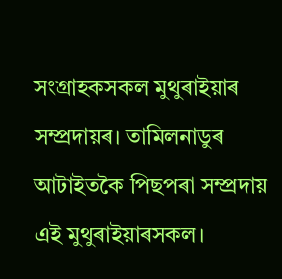সংগ্ৰাহকসকল মুথুৰাইয়াৰ সম্প্ৰদায়ৰ। তামিলনাডুৰ আটাইতকৈ পিছপৰা সম্প্ৰদায় এই মুথুৰাইয়াৰসকল।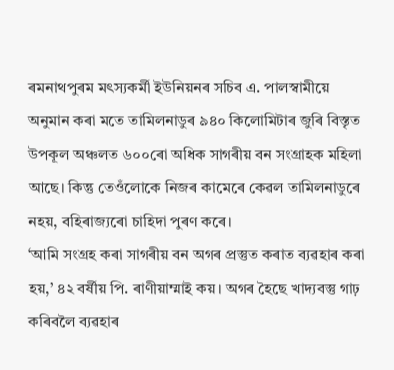ৰমনাথপুৰম মৎস্যকৰ্মী ইউনিয়নৰ সচিব এ. পালস্বামীয়ে অনুমান কৰা মতে তামিলনাডুৰ ৯৪০ কিলোমিটাৰ জুৰি বিস্তৃত উপকূল অঞ্চলত ৬০০ৰো অধিক সাগৰীয় বন সংগ্ৰাহক মহিলা আছে। কিন্তু তেওঁলোকে নিজৰ কামেৰে কেৱল তামিলনাডুৰে নহয়, বহিৰাজ্যৰো চাহিদা পুৰণ কৰে।
‘আমি সংগ্ৰহ কৰা সাগৰীয় বন অগৰ প্ৰস্তুত কৰাত ব্যৱহাৰ কৰা হয়,’ ৪২ বৰ্ষীয় পি. ৰাণীয়াম্মাই কয়। অগৰ হৈছে খাদ্যবস্তু গাঢ় কৰিবলৈ ব্যৱহাৰ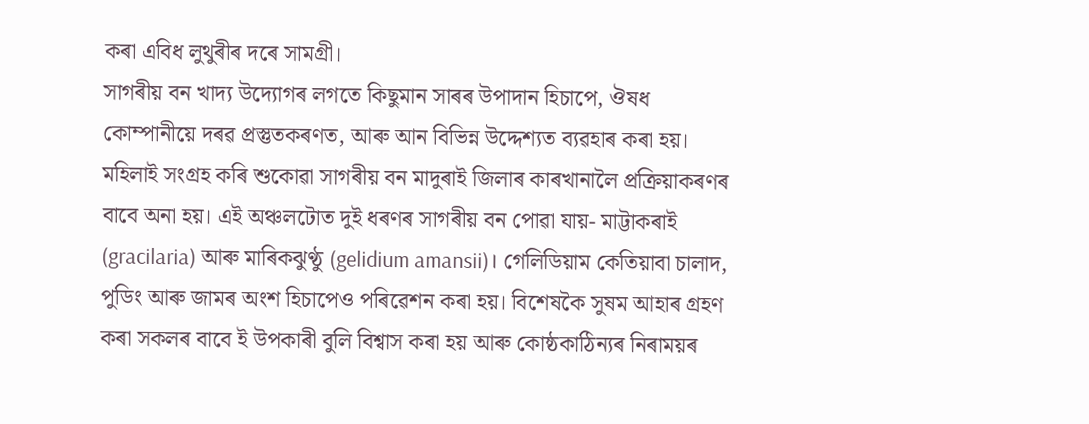কৰা এবিধ লুথুৰীৰ দৰে সামগ্ৰী।
সাগৰীয় বন খাদ্য উদ্যোগৰ লগতে কিছুমান সাৰৰ উপাদান হিচাপে, ঔষধ কোম্পানীয়ে দৰৱ প্ৰস্তুতকৰণত, আৰু আন বিভিন্ন উদ্দেশ্যত ব্যৱহাৰ কৰা হয়। মহিলাই সংগ্ৰহ কৰি শুকোৱা সাগৰীয় বন মাদুৰাই জিলাৰ কাৰখানালৈ প্ৰক্ৰিয়াকৰণৰ বাবে অনা হয়। এই অঞ্চলটোত দুই ধৰণৰ সাগৰীয় বন পোৱা যায়- মাট্টাকৰাই (gracilaria) আৰু মাৰিকঝুণ্ঠু (gelidium amansii)। গেলিডিয়াম কেতিয়াবা চালাদ, পুডিং আৰু জামৰ অংশ হিচাপেও পৰিৱেশন কৰা হয়। বিশেষকৈ সুষম আহাৰ গ্ৰহণ কৰা সকলৰ বাবে ই উপকাৰী বুলি বিশ্বাস কৰা হয় আৰু কোষ্ঠকাঠিন্যৰ নিৰাময়ৰ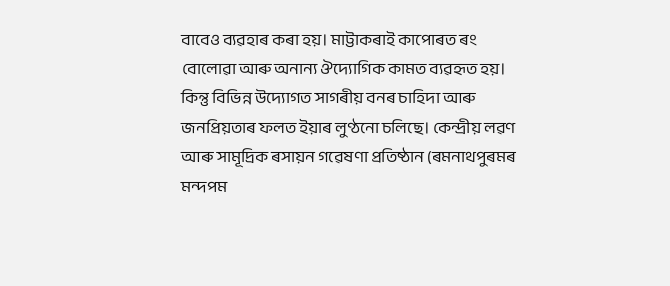বাবেও ব্যৱহাৰ কৰা হয়। মাট্টাকৰাই কাপোৰত ৰং বোলোৱা আৰু অনান্য ঔদ্যোগিক কামত ব্যৱহৃত হয়।
কিন্তু বিভিন্ন উদ্যোগত সাগৰীয় বনৰ চাহিদা আৰু জনপ্ৰিয়তাৰ ফলত ইয়াৰ লুণ্ঠনো চলিছে। কেন্দ্ৰীয় লৱণ আৰু সামূদ্ৰিক ৰসায়ন গৱেষণা প্ৰতিষ্ঠান (ৰমনাথপুৰমৰ মন্দপম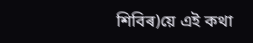শিবিৰ)য়ে এই কথা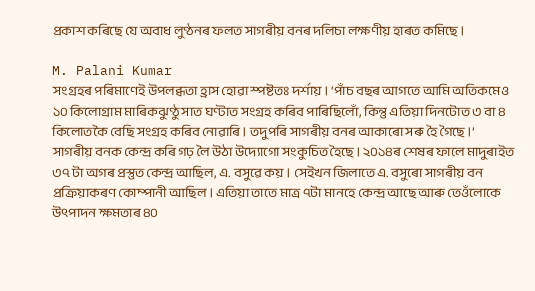প্ৰকাশ কৰিছে যে অবাধ লুণ্ঠনৰ ফলত সাগৰীয় বনৰ দলিচা লক্ষণীয় হাৰত কমিছে।

M. Palani Kumar
সংগ্ৰহৰ পৰিমাণেই উপলব্ধতা হ্ৰাস হোৱা স্পষ্টতঃ দৰ্শায়। ‘পাঁচ বছৰ আগতে আমি অতিকমেও ১০ কিলোগ্ৰাম মাৰিকঝুণ্ঠু সাত ঘণ্টাত সংগ্ৰহ কৰিব পাৰিছিলোঁ, কিন্তু এতিয়া দিনটোত ৩ বা ৪ কিলোতকৈ বেছি সংগ্ৰহ কৰিব নোৱাৰি। তদুপৰি সাগৰীয় বনৰ আকাৰো সৰু হৈ গৈছে।’
সাগৰীয় বনক কেন্দ্ৰ কৰি গঢ় লৈ উঠা উদ্যোগো সংকুচিত হৈছে। ২০১৪ৰ শেষৰ ফালে মাদুৰাইত ৩৭ টা অগৰ প্ৰস্তুত কেন্দ্ৰ আছিল, এ. বসুৱে কয়। সেইখন জিলাতে এ. বসুৰো সাগৰীয় বন প্ৰক্ৰিয়াকৰণ কোম্পানী আছিল। এতিয়া তাতে মাত্ৰ ৭টা মানহে কেন্দ্ৰ আছে আৰু তেওঁলোকে উৎপাদন ক্ষমতাৰ ৪০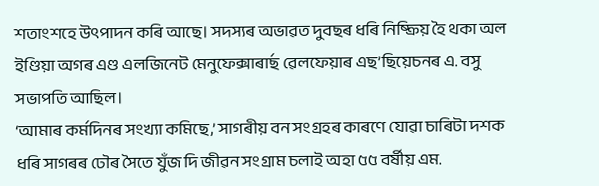শতাংশহে উৎপাদন কৰি আছে। সদস্যৰ অভাৱত দুবছৰ ধৰি নিষ্ক্ৰিয় হৈ থকা অল ইণ্ডিয়া অগৰ এণ্ড এলজিনেট মেনুফেক্সাৰাৰ্ছ ৱেলফেয়াৰ এছ’ছিয়েচনৰ এ. বসু সভাপতি আছিল।
‘আমাৰ কৰ্মদিনৰ সংখ্যা কমিছে,’ সাগৰীয় বন সংগ্ৰহৰ কাৰণে যোৱা চাৰিটা দশক ধৰি সাগৰৰ ঢৌৰ সৈতে যুঁজ দি জীৱন সংগ্ৰাম চলাই অহা ৫৫ বৰ্ষীয় এম.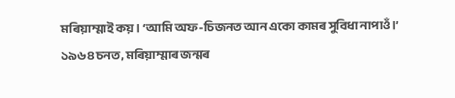মৰিয়াম্মাই কয়। ‘আমি অফ-চিজনত আন একো কামৰ সুবিধা নাপাওঁ।’
১৯৬৪ চনত, মৰিয়াম্মাৰ জন্মৰ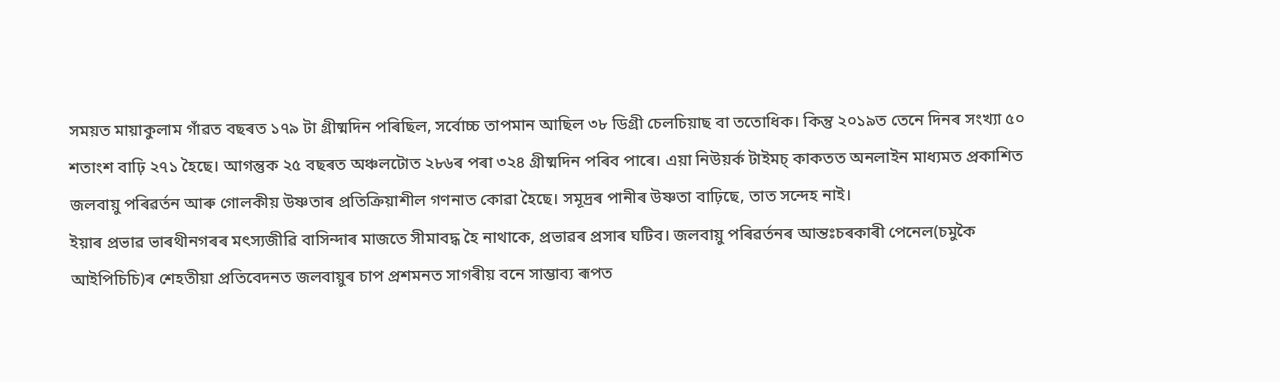সময়ত মায়াকুলাম গাঁৱত বছৰত ১৭৯ টা গ্ৰীষ্মদিন পৰিছিল, সৰ্বোচ্চ তাপমান আছিল ৩৮ ডিগ্ৰী চেলচিয়াছ বা ততোধিক। কিন্তু ২০১৯ত তেনে দিনৰ সংখ্যা ৫০ শতাংশ বাঢ়ি ২৭১ হৈছে। আগন্তুক ২৫ বছৰত অঞ্চলটোত ২৮৬ৰ পৰা ৩২৪ গ্ৰীষ্মদিন পৰিব পাৰে। এয়া নিউয়ৰ্ক টাইমচ্ কাকতত অনলাইন মাধ্যমত প্ৰকাশিত জলবায়ু পৰিৱৰ্তন আৰু গোলকীয় উষ্ণতাৰ প্ৰতিক্ৰিয়াশীল গণনাত কোৱা হৈছে। সমূদ্ৰৰ পানীৰ উষ্ণতা বাঢ়িছে, তাত সন্দেহ নাই।
ইয়াৰ প্ৰভাৱ ভাৰথীনগৰৰ মৎস্যজীৱি বাসিন্দাৰ মাজতে সীমাবদ্ধ হৈ নাথাকে, প্ৰভাৱৰ প্ৰসাৰ ঘটিব। জলবায়ু পৰিৱৰ্তনৰ আন্তঃচৰকাৰী পেনেল(চমুকৈ আইপিচিচি)ৰ শেহতীয়া প্ৰতিবেদনত জলবায়ুৰ চাপ প্ৰশমনত সাগৰীয় বনে সাম্ভাব্য ৰূপত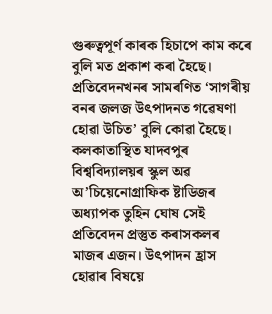গুৰুত্বপূৰ্ণ কাৰক হিচাপে কাম কৰে বুলি মত প্ৰকাশ কৰা হৈছে। প্ৰতিবেদনখনৰ সামৰণিত ‘সাগৰীয় বনৰ জলজ উৎপাদনত গৱেষণা হোৱা উচিত’ বুলি কোৱা হৈছে।
কলকাতাস্থিত যাদবপুৰ বিশ্ববিদ্যালয়ৰ স্কুল অৱ অ’চিয়েনোগ্ৰাফিক ষ্টাডিজৰ অধ্যাপক তুহিন ঘোষ সেই প্ৰতিবেদন প্ৰস্তুত কৰাসকলৰ মাজৰ এজন। উৎপাদন হ্ৰাস হোৱাৰ বিষয়ে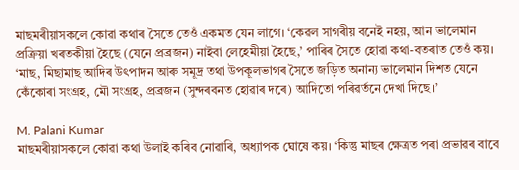মাছমৰীয়াসকলে কোৱা কথাৰ সৈতে তেওঁ একমত যেন লাগে। ‘কেৱল সাগৰীয় বনেই নহয়, আন ভালেমান প্ৰক্ৰিয়া খৰতকীয়া হৈছে (যেনে প্ৰব্ৰজন) নাইবা লেহেমীয়া হৈছে,’ পাৰিৰ সৈতে হোৱা কথা-বতৰাত তেওঁ কয়। ‘মাছ, মিছামাছ আদিৰ উৎপাদন আৰু সমূদ্ৰ তথা উপকূলভাগৰ সৈতে জড়িত অনান্য ভালেমান দিশত যেনে কেঁকোৰা সংগ্ৰহ, মৌ সংগ্ৰহ, প্ৰব্ৰজন (সুন্দৰবনত হোৱাৰ দৰে) আদিতো পৰিৱৰ্তনে দেখা দিছে।’

M. Palani Kumar
মাছমৰীয়াসকলে কোৱা কথা উলাই কৰিব নোৱাৰি, অধ্যাপক ঘোষে কয়। ‘কিন্তু মাছৰ ক্ষেত্ৰত পৰা প্ৰভাৱৰ বাবে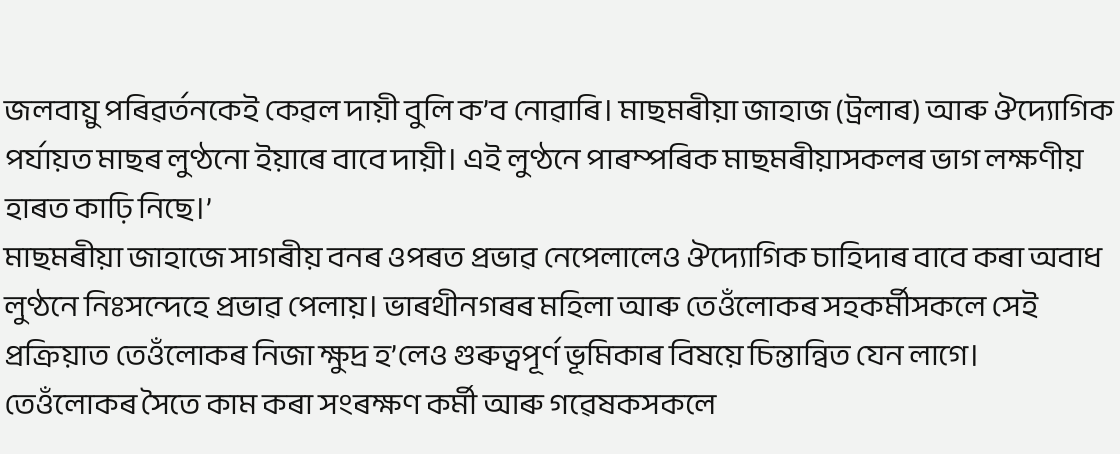জলবায়ু পৰিৱৰ্তনকেই কেৱল দায়ী বুলি ক’ব নোৱাৰি। মাছমৰীয়া জাহাজ (ট্ৰলাৰ) আৰু ঔদ্যোগিক পৰ্যায়ত মাছৰ লুণ্ঠনো ইয়াৰে বাবে দায়ী। এই লুণ্ঠনে পাৰম্পৰিক মাছমৰীয়াসকলৰ ভাগ লক্ষণীয় হাৰত কাঢ়ি নিছে।’
মাছমৰীয়া জাহাজে সাগৰীয় বনৰ ওপৰত প্ৰভাৱ নেপেলালেও ঔদ্যোগিক চাহিদাৰ বাবে কৰা অবাধ লুণ্ঠনে নিঃসন্দেহে প্ৰভাৱ পেলায়। ভাৰথীনগৰৰ মহিলা আৰু তেওঁলোকৰ সহকৰ্মীসকলে সেই প্ৰক্ৰিয়াত তেওঁলোকৰ নিজা ক্ষুদ্ৰ হ’লেও গুৰুত্বপূৰ্ণ ভূমিকাৰ বিষয়ে চিন্তান্বিত যেন লাগে। তেওঁলোকৰ সৈতে কাম কৰা সংৰক্ষণ কৰ্মী আৰু গৱেষকসকলে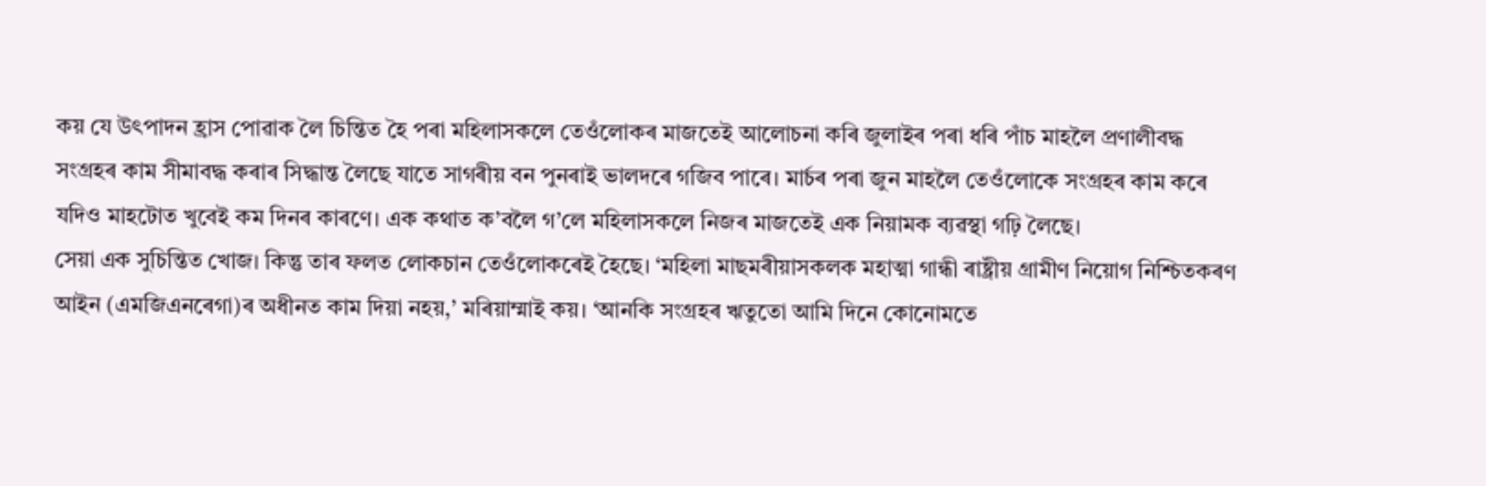কয় যে উৎপাদন হ্ৰাস পোৱাক লৈ চিন্তিত হৈ পৰা মহিলাসকলে তেওঁলোকৰ মাজতেই আলোচনা কৰি জুলাইৰ পৰা ধৰি পাঁচ মাহলৈ প্ৰণালীবদ্ধ সংগ্ৰহৰ কাম সীমাবদ্ধ কৰাৰ সিদ্ধান্ত লৈছে যাতে সাগৰীয় বন পুনৰাই ভালদৰে গজিব পাৰে। মাৰ্চৰ পৰা জুন মাহলৈ তেওঁলোকে সংগ্ৰহৰ কাম কৰে যদিও মাহটোত খুবেই কম দিনৰ কাৰণে। এক কথাত ক’বলৈ গ’লে মহিলাসকলে নিজৰ মাজতেই এক নিয়ামক ব্যৱস্থা গঢ়ি লৈছে।
সেয়া এক সুচিন্তিত খোজ। কিন্তু তাৰ ফলত লোকচান তেওঁলোকৰেই হৈছে। ‘মহিলা মাছমৰীয়াসকলক মহাত্মা গান্ধী ৰাষ্ট্ৰীয় গ্ৰামীণ নিয়োগ নিশ্চিতকৰণ আইন (এমজিএনৰেগা)ৰ অধীনত কাম দিয়া নহয়,’ মৰিয়াম্মাই কয়। ‘আনকি সংগ্ৰহৰ ঋতুতো আমি দিনে কোনোমতে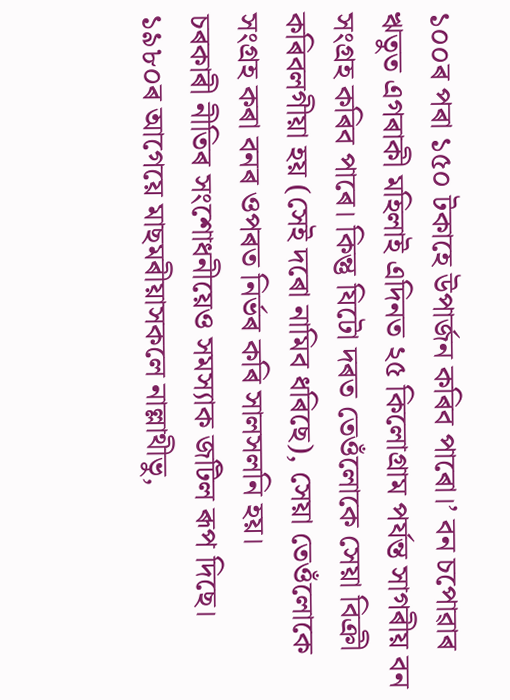১০০ৰ পৰা ১৫০ টকাহে উপাৰ্জন কৰিব পাৰো।’ বন চপোৱাৰ ঋতুত এগৰাকী মহিলাই এদিনত ২৫ কিলোগ্ৰাম পৰ্যন্ত সাগৰীয় বন সংগ্ৰহ কৰিব পাৰে। কিন্তু যিটো দৰত তেওঁলোকে সেয়া বিক্ৰী কৰিবলগীয়া হয় (সেই দৰো নামিব ধৰিছে), সেয়া তেওঁলোকে সংগ্ৰহ কৰা বনৰ ওপৰত নিৰ্ভৰ কৰি সালসলনি হয়।
চৰকাৰী নীতিৰ সংশোধনীয়েও সমস্যাক জটিল ৰূপ দিছে। ১৯৮০ৰ আগেয়ে মাছমৰীয়াসকলে নাল্লাথীভু,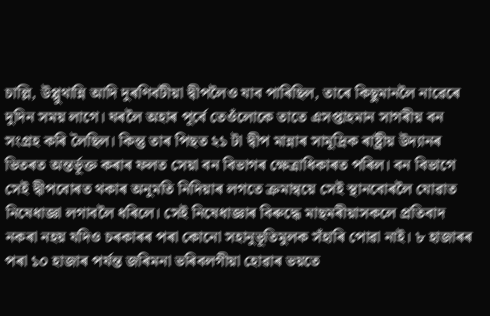চাল্লি, উপ্পুথান্নি আদি দুৰণিবটীয়া দ্বীপলৈও যাব পাৰিছিল, তাৰে কিছুমানলৈ নাৱেৰে দুদিন সময় লাগে। ঘৰলৈ অহাৰ পূৰ্বে তেওঁলোকে তাতে এসপ্তাহমান সাগৰীয় বন সংগ্ৰহ কৰি লৈছিল। কিন্তু তাৰ পিছত ২১ টা দ্বীপ মান্নাৰ সামূদ্ৰিক ৰাষ্ট্ৰীয় উদ্যানৰ ভিতৰত অন্তৰ্ভূক্ত কৰাৰ ফলত সেয়া বন বিভাগৰ ক্ষেত্ৰাধিকাৰত পৰিল। বন বিভাগে সেই দ্বীপবোৰত থকাৰ অনুমতি নিদিয়াৰ লগতে ক্ৰমান্বয়ে সেই স্থানবোৰলৈ যোৱাত নিষেধাজ্ঞা লগাবলৈ ধৰিলে। সেই নিষেধাজ্ঞাৰ বিৰুদ্ধে মাছমৰীয়াসকলে প্ৰতিবাদ নকৰা নহয় যদিও চৰকাৰৰ পৰা কোনো সহানুভূতিমুলক সঁহাৰি পোৱা নাই। ৮ হাজাৰৰ পৰা ১০ হাজাৰ পৰ্যন্ত জৰিমনা ভৰিবলগীয়া হোৱাৰ ভয়তে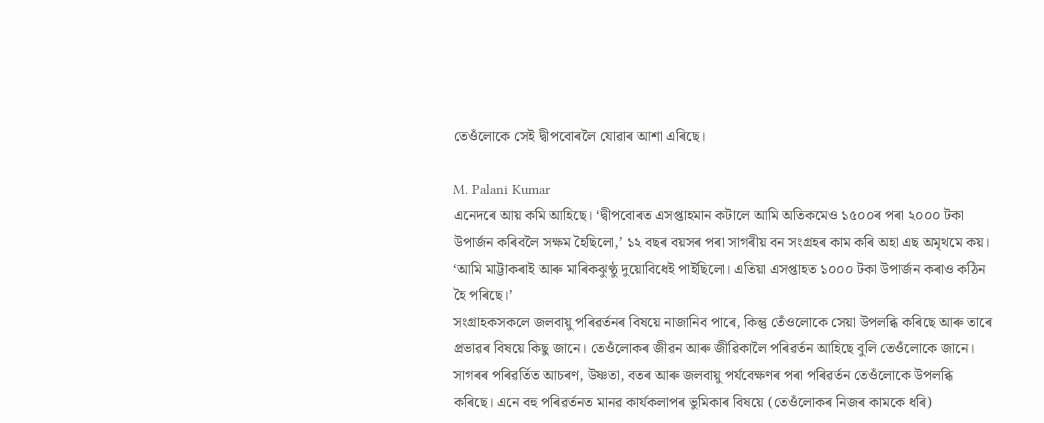তেওঁলোকে সেই দ্বীপবোৰলৈ যোৱাৰ আশা এৰিছে।

M. Palani Kumar
এনেদৰে আয় কমি আহিছে। ‘দ্বীপবোৰত এসপ্তাহমান কটালে আমি অতিকমেও ১৫০০ৰ পৰা ২০০০ টকা উপাৰ্জন কৰিবলৈ সক্ষম হৈছিলো,’ ১২ বছৰ বয়সৰ পৰা সাগৰীয় বন সংগ্ৰহৰ কাম কৰি অহা এছ অমৃথমে কয়। ‘আমি মাট্টাকৰাই আৰু মাৰিকঝুণ্ঠু দুয়োবিধেই পাইছিলো। এতিয়া এসপ্তাহত ১০০০ টকা উপাৰ্জন কৰাও কঠিন হৈ পৰিছে।’
সংগ্ৰাহকসকলে জলবায়ু পৰিৱৰ্তনৰ বিষয়ে নাজানিব পাৰে, কিন্তু তেঁওলোকে সেয়া উপলব্ধি কৰিছে আৰু তাৰে প্ৰভাৱৰ বিষয়ে কিছু জানে। তেওঁলোকৰ জীৱন আৰু জীৱিকালৈ পৰিৱৰ্তন আহিছে বুলি তেওঁলোকে জানে। সাগৰৰ পৰিৱৰ্তিত আচৰণ, উষ্ণতা, বতৰ আৰু জলবায়ু পৰ্যবেক্ষণৰ পৰা পৰিৱৰ্তন তেওঁলোকে উপলব্ধি কৰিছে। এনে বহু পৰিৱৰ্তনত মানৱ কাৰ্যকলাপৰ ভুমিকাৰ বিষয়ে (তেওঁলোকৰ নিজৰ কামকে ধৰি)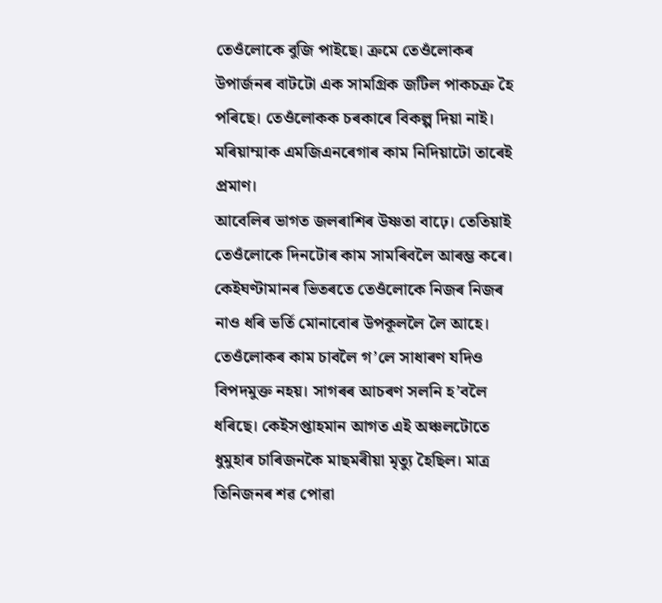তেওঁলোকে বুজি পাইছে। ক্ৰমে তেওঁলোকৰ উপাৰ্জনৰ বাটটো এক সামগ্ৰিক জটিল পাকচক্ৰ হৈ পৰিছে। তেওঁলোকক চৰকাৰে বিকল্প দিয়া নাই। মৰিয়াম্মাক এমজিএনৰেগাৰ কাম নিদিয়াটো তাৰেই প্ৰমাণ।
আবেলিৰ ভাগত জলৰাশিৰ উষ্ণতা বাঢ়ে। তেতিয়াই তেওঁলোকে দিনটোৰ কাম সামৰিবলৈ আৰম্ভ কৰে। কেইঘণ্টামানৰ ভিতৰতে তেওঁলোকে নিজৰ নিজৰ নাও ধৰি ভৰ্তি মোনাবোৰ উপকূললৈ লৈ আহে।
তেওঁলোকৰ কাম চাবলৈ গ’লে সাধাৰণ যদিও বিপদমুক্ত নহয়। সাগৰৰ আচৰণ সলনি হ’বলৈ ধৰিছে। কেইসপ্তাহমান আগত এই অঞ্চলটোতে ধুমুহাৰ চাৰিজনকৈ মাছমৰীয়া মৃত্যু হৈছিল। মাত্ৰ তিনিজনৰ শৱ পোৱা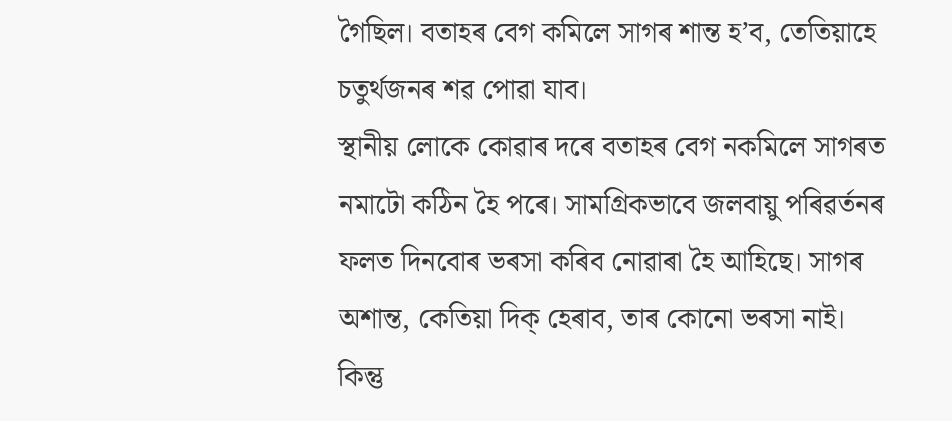গৈছিল। বতাহৰ বেগ কমিলে সাগৰ শান্ত হ’ব, তেতিয়াহে চতুৰ্থজনৰ শৱ পোৱা যাব।
স্থানীয় লোকে কোৱাৰ দৰে বতাহৰ বেগ নকমিলে সাগৰত নমাটো কঠিন হৈ পৰে। সামগ্ৰিকভাবে জলবায়ু পৰিৱৰ্তনৰ ফলত দিনবোৰ ভৰসা কৰিব নোৱাৰা হৈ আহিছে। সাগৰ অশান্ত, কেতিয়া দিক্ হেৰাব, তাৰ কোনো ভৰসা নাই। কিন্তু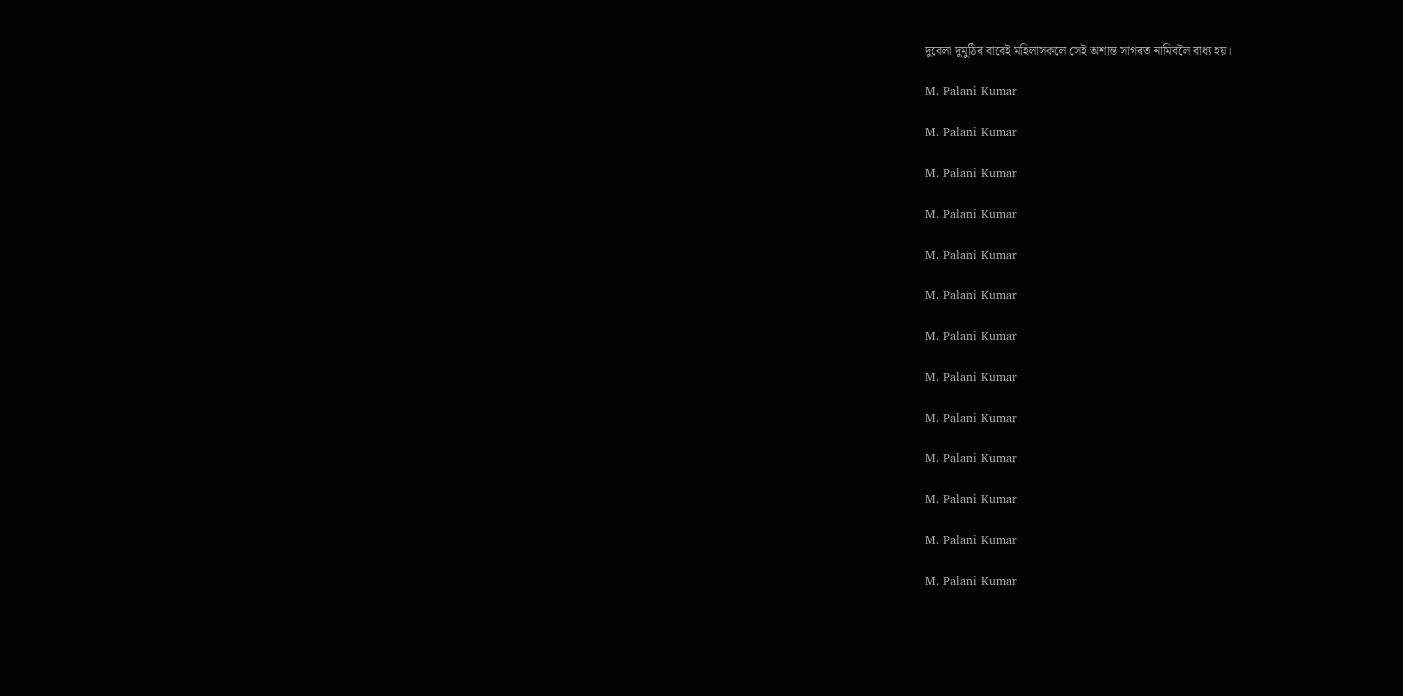দুবেলা দুমুঠিৰ বাবেই মহিলাসকলে সেই অশান্ত সাগৰত নামিবলৈ বাধ্য হয়।

M. Palani Kumar

M. Palani Kumar

M. Palani Kumar

M. Palani Kumar

M. Palani Kumar

M. Palani Kumar

M. Palani Kumar

M. Palani Kumar

M. Palani Kumar

M. Palani Kumar

M. Palani Kumar

M. Palani Kumar

M. Palani Kumar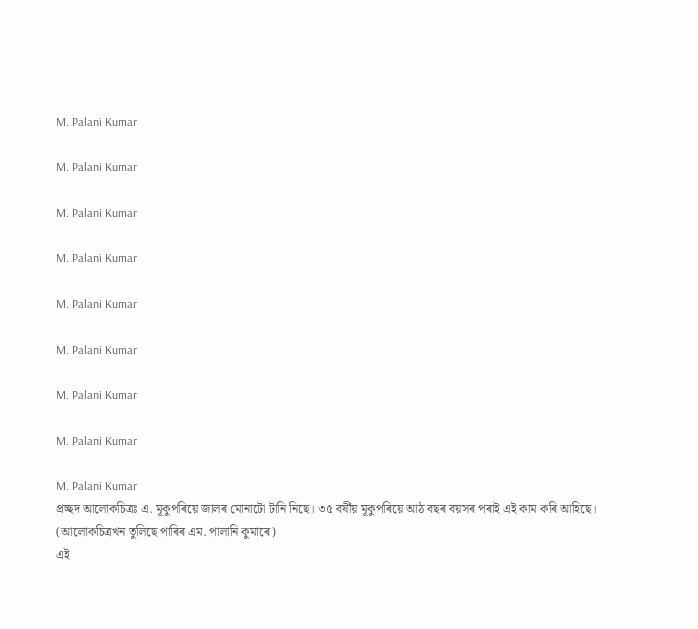M. Palani Kumar

M. Palani Kumar

M. Palani Kumar

M. Palani Kumar

M. Palani Kumar

M. Palani Kumar

M. Palani Kumar

M. Palani Kumar

M. Palani Kumar
প্ৰচ্ছদ আলোকচিত্ৰঃ এ. মূকুপৰিয়ে জালৰ মোনাটো টানি নিছে। ৩৫ বৰ্ষীয় মূকুপৰিয়ে আঠ বছৰ বয়সৰ পৰাই এই কাম কৰি আহিছে। (আলোকচিত্ৰখন তুলিছে পাৰিৰ এম. পালানি কুমাৰে)
এই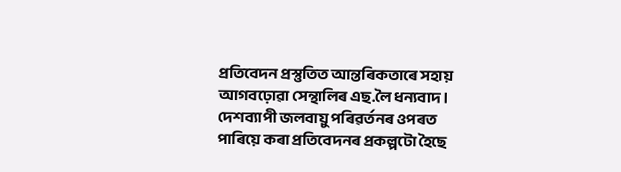প্ৰতিবেদন প্ৰস্তুতিত আন্তৰিকতাৰে সহায় আগবঢ়োৱা সেন্থালিৰ এছ.লৈ ধন্যবাদ।
দেশব্যাপী জলবায়ু পৰিৱৰ্তনৰ ওপৰত পাৰিয়ে কৰা প্ৰতিবেদনৰ প্ৰকল্পটো হৈছে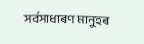সৰ্বসাধাৰণ মানুহৰ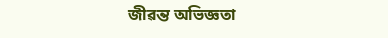জীৱন্ত অভিজ্ঞতা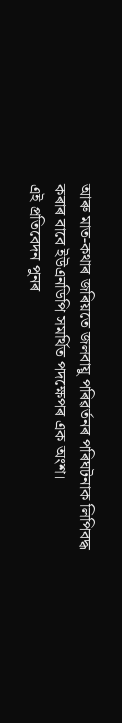আৰু মাত-কথাৰ জৰিয়তে জলবায়ু পৰিৱৰ্তনৰ পৰিঘটনাক লিপিবদ্ধ কৰাৰ বাবে ইউএনডিপি সমৰ্থিত পদক্ষেপৰ এক অংশ।
এই প্ৰতিবেদন পুনৰ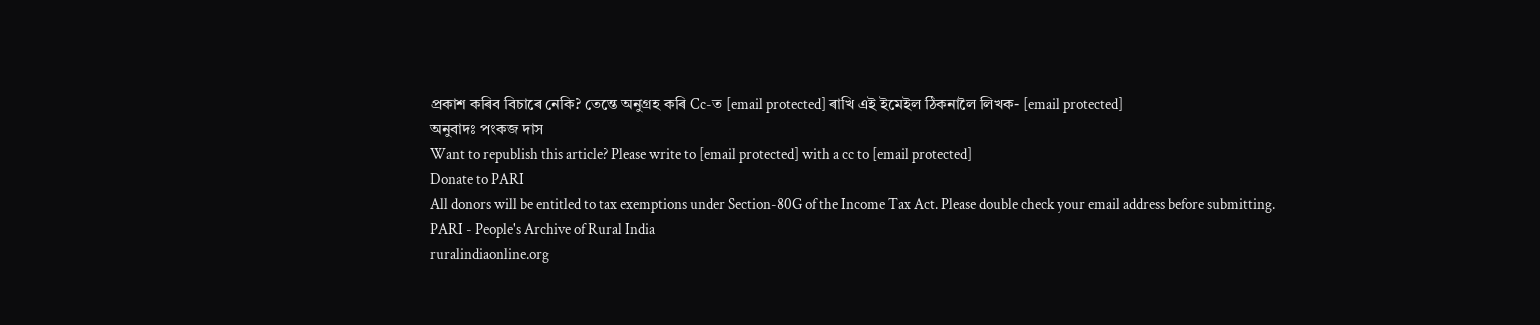প্ৰকাশ কৰিব বিচাৰে নেকি? তেন্তে অনুগ্ৰহ কৰি Cc-ত [email protected] ৰাখি এই ইমেইল ঠিকনালৈ লিখক- [email protected]
অনুবাদঃ পংকজ দাস
Want to republish this article? Please write to [email protected] with a cc to [email protected]
Donate to PARI
All donors will be entitled to tax exemptions under Section-80G of the Income Tax Act. Please double check your email address before submitting.
PARI - People's Archive of Rural India
ruralindiaonline.org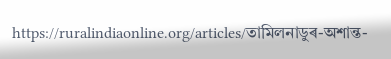https://ruralindiaonline.org/articles/তামিলনাডুৰ-অশান্ত-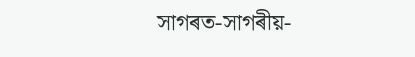সাগৰত-সাগৰীয়-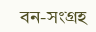বন-সংগ্ৰহ